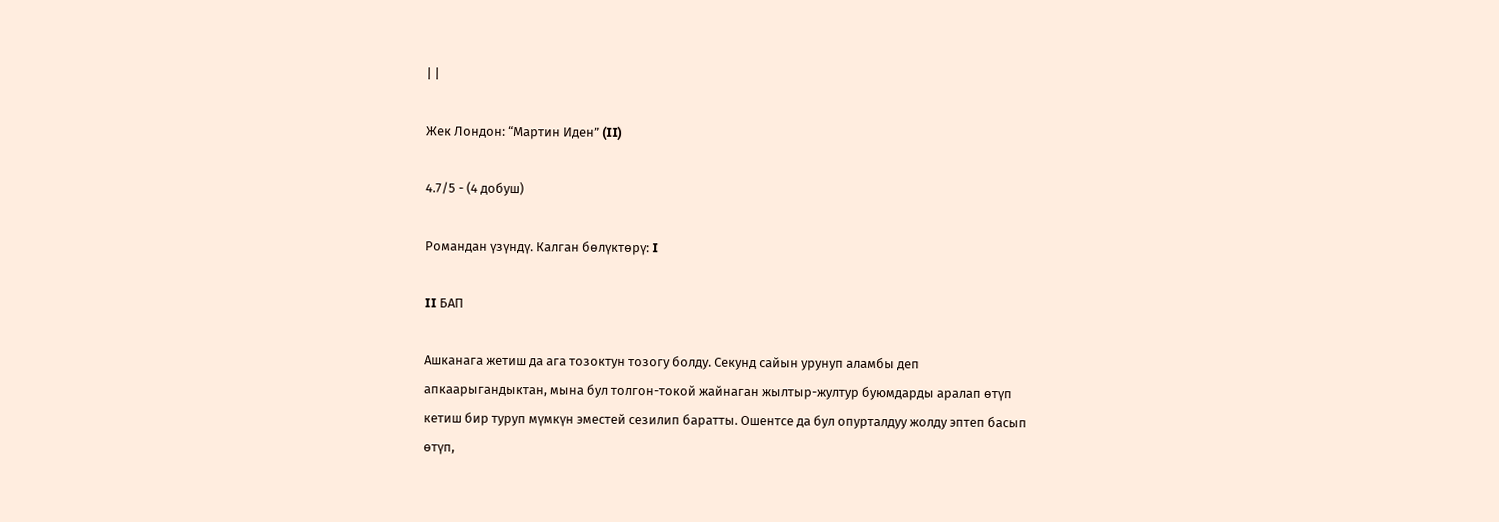| |

Жек Лондон: “Мартин Иден” (II)

4.7/5 - (4 добуш)

Романдан үзүндү. Калган бөлүктөрү: I

II БАП

Ашканага жетиш да ага тозоктун тозогу болду. Секунд сайын урунуп аламбы деп апкаарыгандыктан, мына бул толгон-токой жайнаган жылтыр-жултур буюмдарды аралап өтүп кетиш бир туруп мүмкүн эместей сезилип баратты. Ошентсе да бул опурталдуу жолду эптеп басып өтүп,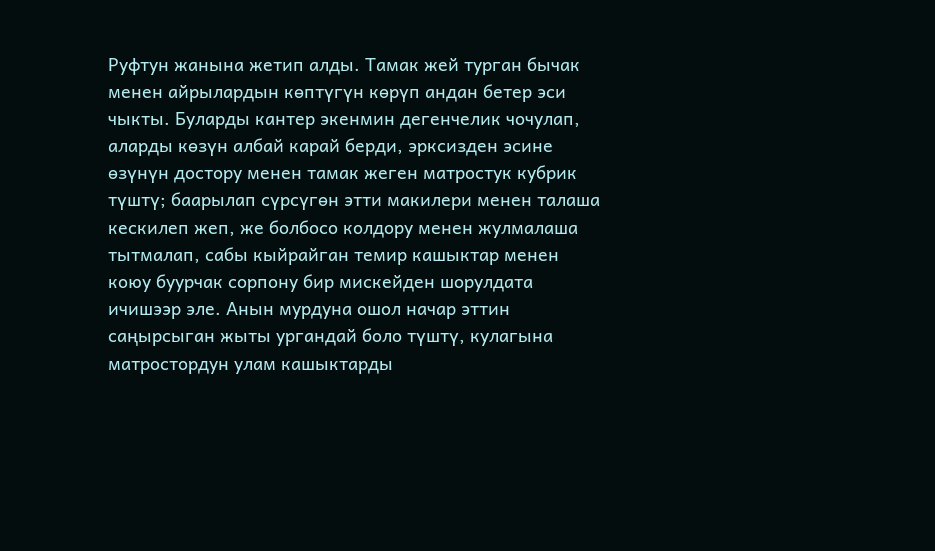Руфтун жанына жетип алды. Тамак жей турган бычак менен айрылардын көптүгүн көрүп андан бетер эси чыкты. Буларды кантер экенмин дегенчелик чочулап, аларды көзүн албай карай берди, эрксизден эсине өзүнүн достору менен тамак жеген матростук кубрик түштү; баарылап сүрсүгөн этти макилери менен талаша кескилеп жеп, же болбосо колдору менен жулмалаша тытмалап, сабы кыйрайган темир кашыктар менен коюу буурчак сорпону бир мискейден шорулдата ичишээр эле. Анын мурдуна ошол начар эттин саңырсыган жыты ургандай боло түштү, кулагына матростордун улам кашыктарды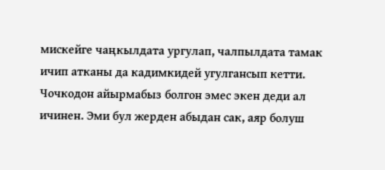мискейге чаңкылдата ургулап, чалпылдата тамак ичип атканы да кадимкидей угулгансып кетти. Чочкодон айырмабыз болгон эмес экен деди ал ичинен. Эми бул жерден абыдан сак, аяр болуш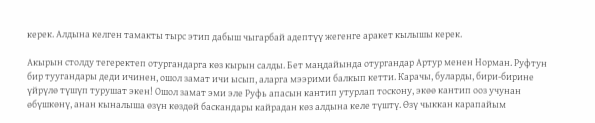керек. Алдына келген тамакты тырс этип дабыш чыгарбай адептүү жегенге аракет кылышы керек.

Акырын столду тегеректеп отургандарга көз кырын салды. Бет маңдайында отургандар Артур менен Норман. Руфтун бир туугандары деди ичинен, ошол замат ичи ысып, аларга мээрими балкып кетти. Карачы, буларды, бири-бирине үйрүлө түшүп турушат экен! Ошол замат эми эле Руфь апасын кантип утурлап тоскону, экөө кантип ооз учунан өбүшкөнү, анан кыналыша өзүн көздөй баскандары кайрадан көз алдына келе түштү. Өзү чыккан карапайым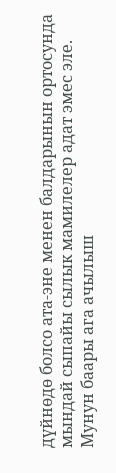дүйнөдө болсо ата-эне менен балдарынын ортосунда мындай сыпайы сылык мамилелер адат эмес эле. Мунун баары ага ачылыш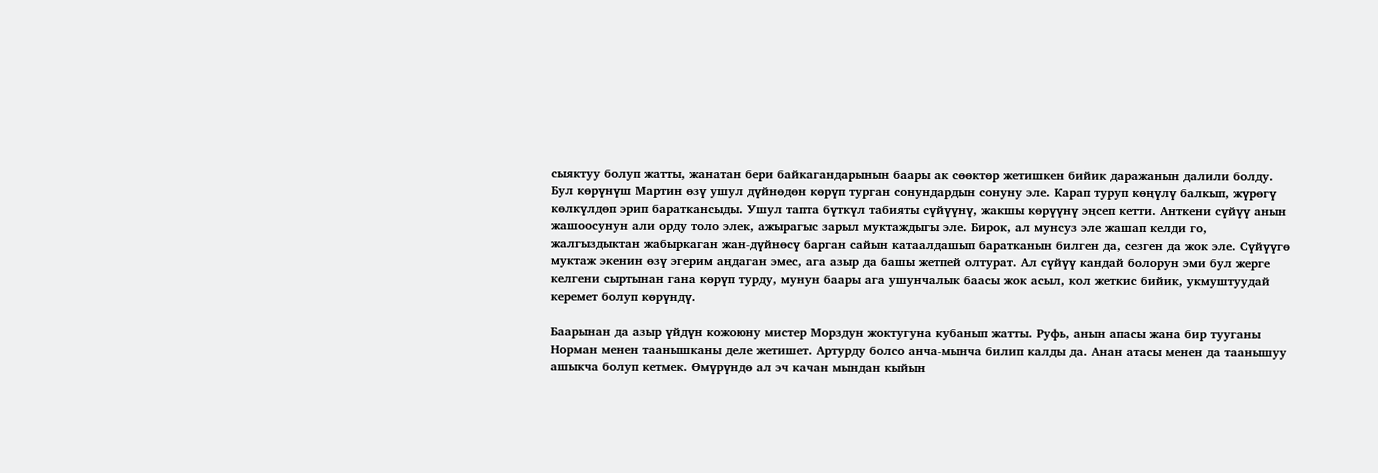сыяктуу болуп жатты, жанатан бери байкагандарынын баары ак сөөктөр жетишкен бийик даражанын далили болду. Бул көрүнүш Мартин өзү ушул дүйнөдөн көрүп турган сонундардын сонуну эле. Карап туруп көңүлү балкып, жүрөгү көлкүлдөп эрип бараткансыды. Ушул тапта бүткүл табияты сүйүүнү, жакшы көрүүнү эңсеп кетти. Анткени сүйүү анын жашоосунун али орду толо элек, ажырагыс зарыл муктаждыгы эле. Бирок, ал мунсуз эле жашап келди го, жалгыздыктан жабыркаган жан-дүйнөсү барган сайын катаалдашып баратканын билген да, сезген да жок эле. Сүйүүгө муктаж экенин өзү эгерим аңдаган эмес, ага азыр да башы жетпей олтурат. Ал сүйүү кандай болорун эми бул жерге келгени сыртынан гана көрүп турду, мунун баары ага ушунчалык баасы жок асыл, кол жеткис бийик, укмуштуудай керемет болуп көрүндү.

Баарынан да азыр үйдүн кожоюну мистер Морздун жоктугуна кубанып жатты. Руфь, анын апасы жана бир тууганы Норман менен таанышканы деле жетишет. Артурду болсо анча-мынча билип калды да. Анан атасы менен да таанышуу ашыкча болуп кетмек. Өмүрүндө ал эч качан мындан кыйын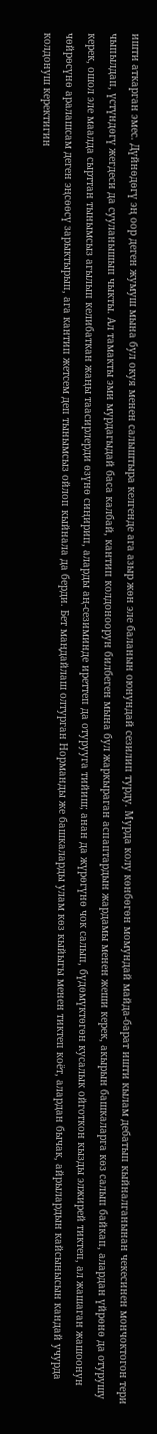ишти аткарган эмес. Дүйнөдөгү эң оор деген жумуш мына бул окуя менен салыштыра келгенде ага азыр жөн эле баланын оюнундай сезилип турду. Мурда колу көнбөгөн момундай майда-барат ишти кылам дебатып кыйналганынан чекесинен мончоктогон тери чыпылдап, үстүндөгү жегдеси да сууланышып чыкты. Ал тамакты эми мурдагыдай баса калбай, кантип колдоноорун билбеген мына бул жаркыраган аспаптардын жардамы менен жеши керек, акырын башкаларга көз салып байкап, алардан үйрөнө да отурушу керек, ошол эле маалда сырттан тынымсыз агылып келибаткан жаңы таасирлерди өзүнө сиңирип, аларды аң-сезиминде иреттеп да отурууга тийиш; анан да жүрөгүнө чок салып, бүдөмүктөгөн кусалык ойготкон кызды элжирей тиктеп, ал жашаган жашоонун чөйрөсүнө аралашсам деген эңсөөсү зарыктырып, ага кантип жетсем деп тынымсыз ойлоп кыйнала да берди. Бет маңдайлаш олтурган Норманды же башкаларды улам көз кыйыгы менен тиктеп коёт, алардан бычак, айрылардын кайсынысын кандай учурда колдонуш керектигин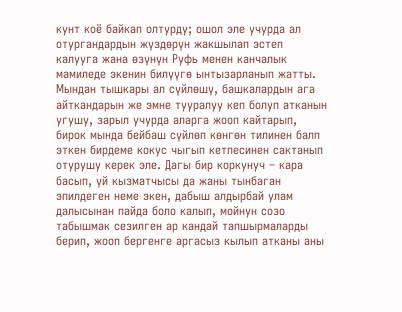кунт коё байкап олтурду; ошол эле учурда ал отургандардын жүздөрүн жакшылап эстеп калууга жана өзүнүн Руфь менен канчалык мамиледе экенин билүүгө ынтызарланып жатты. Мындан тышкары ал сүйлөшү, башкалардын ага айткандарын же эмне тууралуу кеп болуп атканын угушу, зарыл учурда аларга жооп кайтарып, бирок мында бейбаш сүйлөп көнгөн тилинен балп эткен бирдеме кокус чыгып кетпесинен сактанып отурушу керек эле. Дагы бир коркунуч – кара басып, үй кызматчысы да жаны тынбаган эпилдеген неме экен, дабыш алдырбай улам далысынан пайда боло калып, мойнун созо табышмак сезилген ар кандай тапшырмаларды берип, жооп бергенге аргасыз кылып атканы аны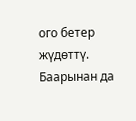ого бетер жүдөттү. Баарынан да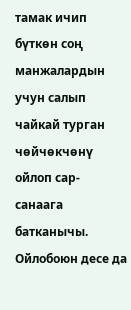тамак ичип бүткөн соң манжалардын учун салып чайкай турган чөйчөкчөнү ойлоп сар-санаага батканычы. Ойлобоюн десе да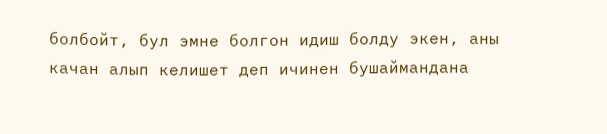болбойт, бул эмне болгон идиш болду экен, аны качан алып келишет деп ичинен бушаймандана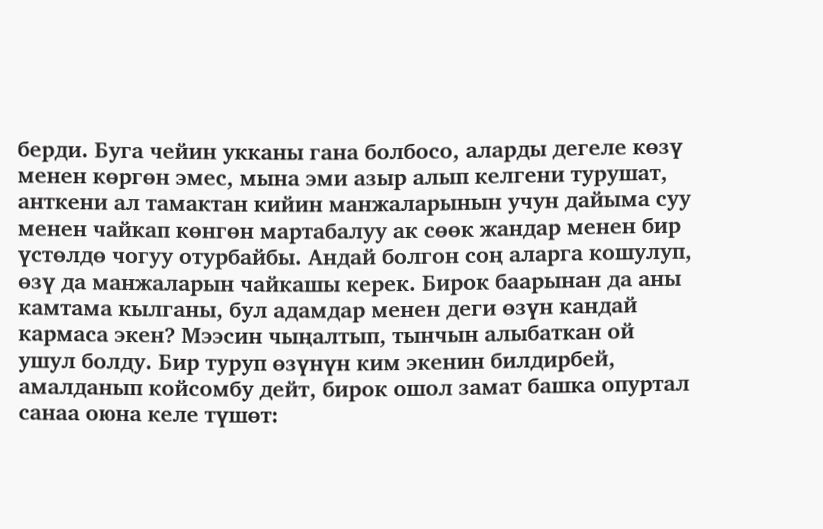берди. Буга чейин укканы гана болбосо, аларды дегеле көзү менен көргөн эмес, мына эми азыр алып келгени турушат, анткени ал тамактан кийин манжаларынын учун дайыма суу менен чайкап көнгөн мартабалуу ак сөөк жандар менен бир үстөлдө чогуу отурбайбы. Андай болгон соң аларга кошулуп, өзү да манжаларын чайкашы керек. Бирок баарынан да аны камтама кылганы, бул адамдар менен деги өзүн кандай кармаса экен? Мээсин чыңалтып, тынчын алыбаткан ой ушул болду. Бир туруп өзүнүн ким экенин билдирбей, амалданып койсомбу дейт, бирок ошол замат башка опуртал санаа оюна келе түшөт: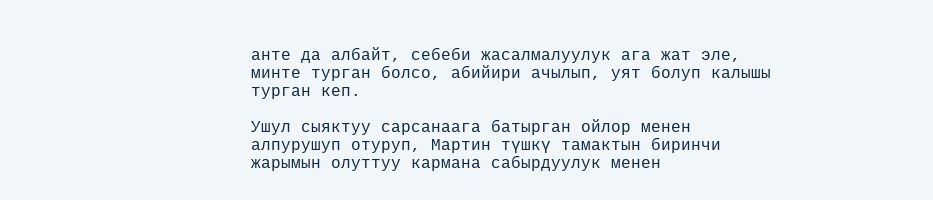анте да албайт, себеби жасалмалуулук ага жат эле, минте турган болсо, абийири ачылып, уят болуп калышы турган кеп.

Ушул сыяктуу сарсанаага батырган ойлор менен алпурушуп отуруп, Мартин түшкү тамактын биринчи жарымын олуттуу кармана сабырдуулук менен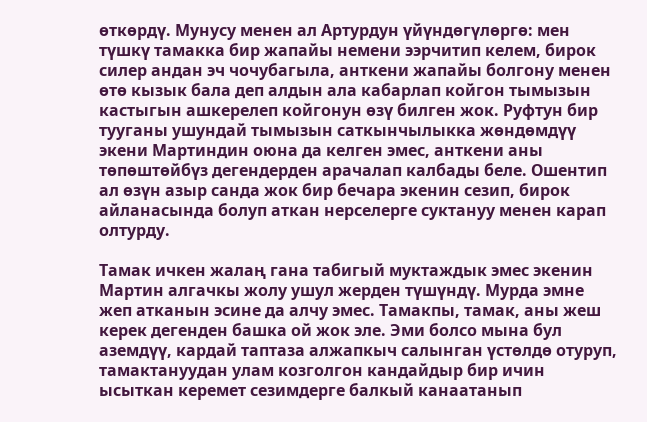өткөрдү. Мунусу менен ал Артурдун үйүндөгүлөргө: мен түшкү тамакка бир жапайы немени ээрчитип келем, бирок силер андан эч чочубагыла, анткени жапайы болгону менен өтө кызык бала деп алдын ала кабарлап койгон тымызын кастыгын ашкерелеп койгонун өзү билген жок. Руфтун бир тууганы ушундай тымызын саткынчылыкка жөндөмдүү экени Мартиндин оюна да келген эмес, анткени аны төпөштөйбүз дегендерден арачалап калбады беле. Ошентип ал өзүн азыр санда жок бир бечара экенин сезип, бирок айланасында болуп аткан нерселерге суктануу менен карап олтурду.

Тамак ичкен жалаң гана табигый муктаждык эмес экенин Мартин алгачкы жолу ушул жерден түшүндү. Мурда эмне жеп атканын эсине да алчу эмес. Тамакпы, тамак, аны жеш керек дегенден башка ой жок эле. Эми болсо мына бул аземдүү, кардай таптаза алжапкыч салынган үстөлдө отуруп, тамактануудан улам козголгон кандайдыр бир ичин ысыткан керемет сезимдерге балкый канаатанып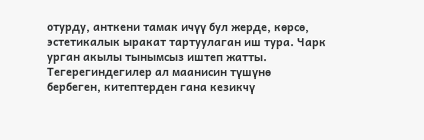отурду, анткени тамак ичүү бул жерде, көрсө, эстетикалык ыракат тартуулаган иш тура. Чарк урган акылы тынымсыз иштеп жатты. Тегерегиндегилер ал маанисин түшүнө бербеген, китептерден гана кезикчү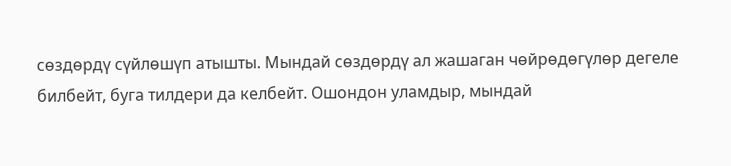сөздөрдү сүйлөшүп атышты. Мындай сөздөрдү ал жашаган чөйрөдөгүлөр дегеле билбейт, буга тилдери да келбейт. Ошондон уламдыр, мындай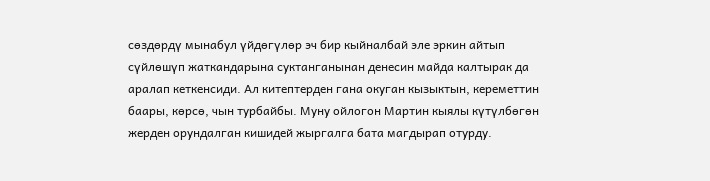сөздөрдү мынабул үйдөгүлөр эч бир кыйналбай эле эркин айтып сүйлөшүп жаткандарына суктанганынан денесин майда калтырак да аралап кеткенсиди. Ал китептерден гана окуган кызыктын, кереметтин баары, көрсө, чын турбайбы. Муну ойлогон Мартин кыялы күтүлбөгөн жерден орундалган кишидей жыргалга бата магдырап отурду.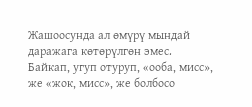Жашоосунда ал өмүрү мындай даражага көтөрүлгөн эмес. Байкап, угуп отуруп, «ооба, мисс», же «жок, мисс», же болбосо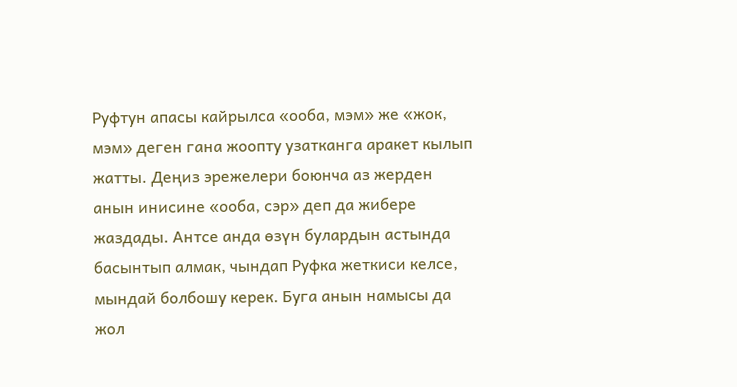Руфтун апасы кайрылса «ооба, мэм» же «жок, мэм» деген гана жоопту узатканга аракет кылып жатты. Деңиз эрежелери боюнча аз жерден анын инисине «ооба, сэр» деп да жибере жаздады. Антсе анда өзүн булардын астында басынтып алмак, чындап Руфка жеткиси келсе, мындай болбошу керек. Буга анын намысы да жол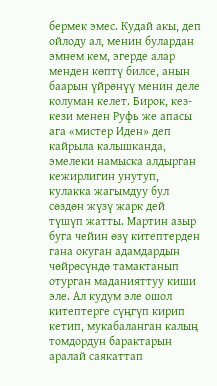бермек эмес. Кудай акы, деп ойлоду ал, менин булардан эмнем кем, эгерде алар менден көптү билсе, анын баарын үйрөнүү менин деле колуман келет. Бирок, кез-кези менен Руфь же апасы ага «мистер Иден» деп кайрыла калышканда, эмелеки намыска алдырган кежирлигин унутуп, кулакка жагымдуу бул сөздөн жүзү жарк дей түшүп жатты. Мартин азыр буга чейин өзү китептерден гана окуган адамдардын чөйрөсүндө тамактанып отурган маданияттуу киши эле. Ал кудум эле ошол китептерге сүңгүп кирип кетип, мукабаланган калың томдордун барактарын аралай саякаттап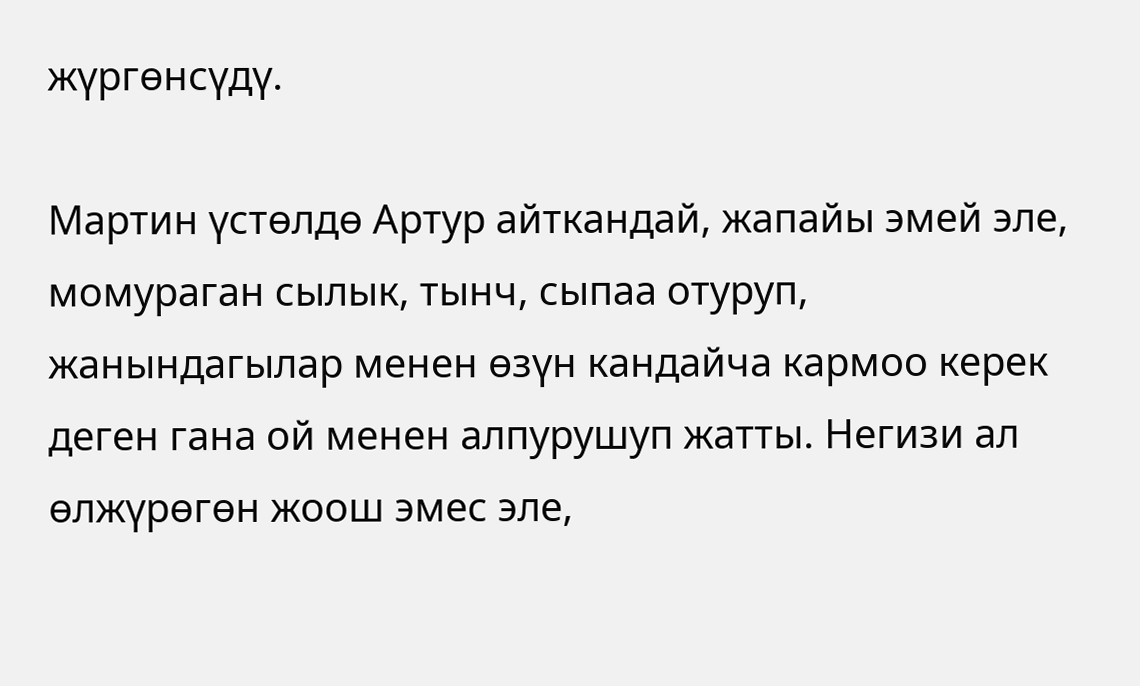жүргөнсүдү.

Мартин үстөлдө Артур айткандай, жапайы эмей эле, момураган сылык, тынч, сыпаа отуруп, жанындагылар менен өзүн кандайча кармоо керек деген гана ой менен алпурушуп жатты. Негизи ал өлжүрөгөн жоош эмес эле,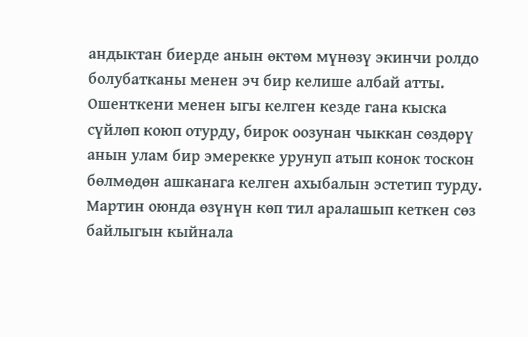андыктан биерде анын өктөм мүнөзү экинчи ролдо болубатканы менен эч бир келише албай атты. Ошенткени менен ыгы келген кезде гана кыска сүйлөп коюп отурду, бирок оозунан чыккан сөздөрү анын улам бир эмерекке урунуп атып конок тоскон бөлмөдөн ашканага келген ахыбалын эстетип турду. Мартин оюнда өзүнүн көп тил аралашып кеткен сөз байлыгын кыйнала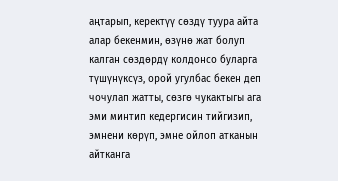аңтарып, керектүү сөздү туура айта алар бекенмин, өзүнө жат болуп калган сөздөрдү колдонсо буларга түшүнүксүз, орой угулбас бекен деп чочулап жатты, сөзгө чукактыгы ага эми минтип кедергисин тийгизип, эмнени көрүп, эмне ойлоп атканын айтканга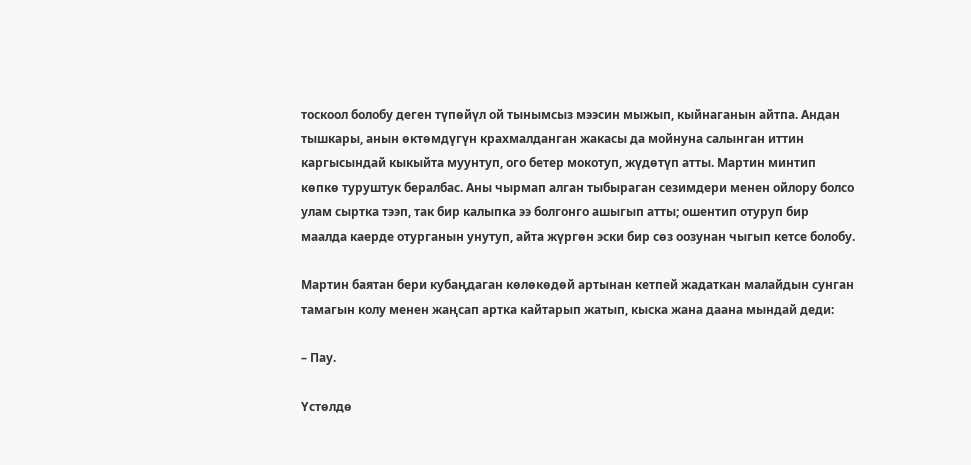тоскоол болобу деген түпөйүл ой тынымсыз мээсин мыжып, кыйнаганын айтпа. Андан тышкары, анын өктөмдүгүн крахмалданган жакасы да мойнуна салынган иттин каргысындай кыкыйта муунтуп, ого бетер мокотуп, жүдөтүп атты. Мартин минтип көпкө туруштук бералбас. Аны чырмап алган тыбыраган сезимдери менен ойлору болсо улам сыртка тээп, так бир калыпка ээ болгонго ашыгып атты; ошентип отуруп бир маалда каерде отурганын унутуп, айта жүргөн эски бир сөз оозунан чыгып кетсе болобу.

Мартин баятан бери кубаңдаган көлөкөдөй артынан кетпей жадаткан малайдын сунган тамагын колу менен жаңсап артка кайтарып жатып, кыска жана даана мындай деди:

– Пау.

Үстөлдө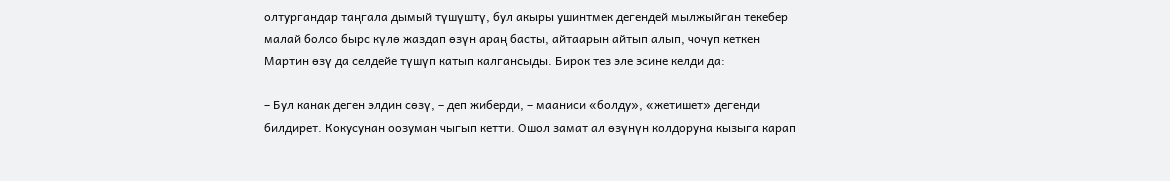олтургандар таңгала дымый түшүштү, бул акыры ушинтмек дегендей мылжыйган текебер малай болсо бырс күлө жаздап өзүн араң басты, айтаарын айтып алып, чочуп кеткен Мартин өзү да селдейе түшүп катып калгансыды. Бирок тез эле эсине келди да:

– Бул канак деген элдин сөзү, – деп жиберди, – мааниси «болду», «жетишет» дегенди билдирет. Кокусунан оозуман чыгып кетти. Ошол замат ал өзүнүн колдоруна кызыга карап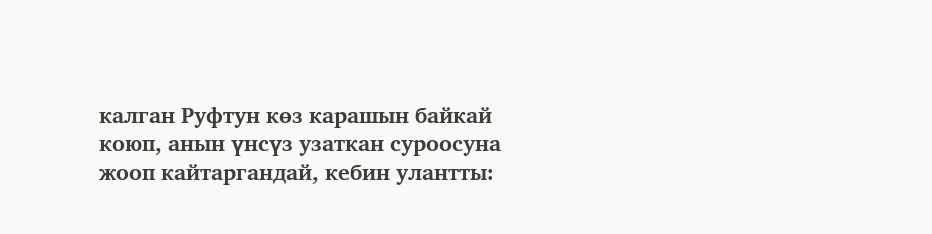калган Руфтун көз карашын байкай коюп, анын үнсүз узаткан суроосуна жооп кайтаргандай, кебин улантты: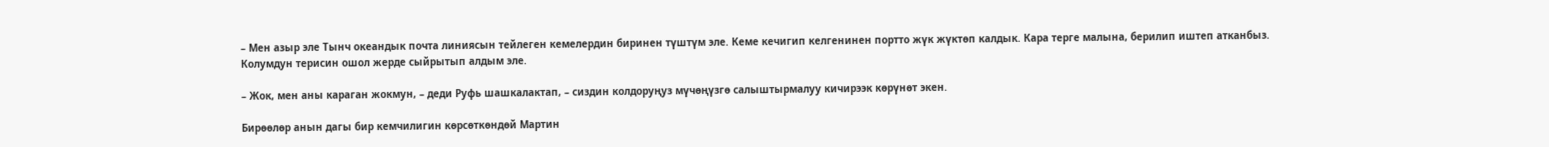– Мен азыр эле Тынч океандык почта линиясын тейлеген кемелердин биринен түштүм эле. Кеме кечигип келгенинен портто жүк жүктөп калдык. Кара терге малына, берилип иштеп атканбыз. Колумдун терисин ошол жерде сыйрытып алдым эле.

– Жок, мен аны караган жокмун, – деди Руфь шашкалактап, – сиздин колдоруңуз мүчөңүзгө салыштырмалуу кичирээк көрүнөт экен.

Бирөөлөр анын дагы бир кемчилигин көрсөткөндөй Мартин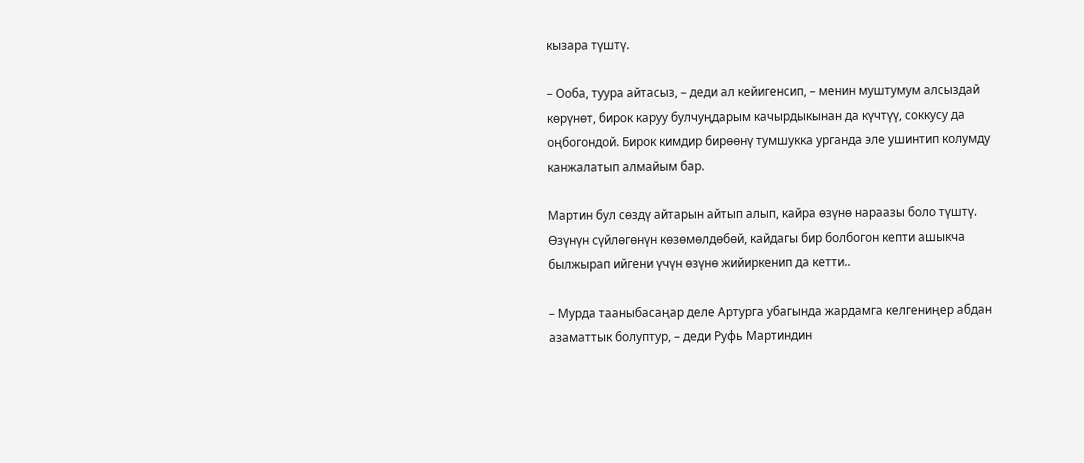кызара түштү.

– Ооба, туура айтасыз, – деди ал кейигенсип, – менин муштумум алсыздай көрүнөт, бирок каруу булчуңдарым качырдыкынан да күчтүү, соккусу да оңбогондой. Бирок кимдир бирөөнү тумшукка урганда эле ушинтип колумду канжалатып алмайым бар.

Мартин бул сөздү айтарын айтып алып, кайра өзүнө нараазы боло түштү. Өзүнүн сүйлөгөнүн көзөмөлдөбөй, кайдагы бир болбогон кепти ашыкча былжырап ийгени үчүн өзүнө жийиркенип да кетти..

– Мурда тааныбасаңар деле Артурга убагында жардамга келгениңер абдан азаматтык болуптур, – деди Руфь Мартиндин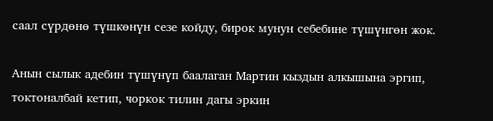саал сүрдөнө түшкөнүн сезе койду, бирок мунун себебине түшүнгөн жок.

Анын сылык адебин түшүнүп баалаган Мартин кыздын алкышына эргип, токтоналбай кетип, чоркок тилин дагы эркин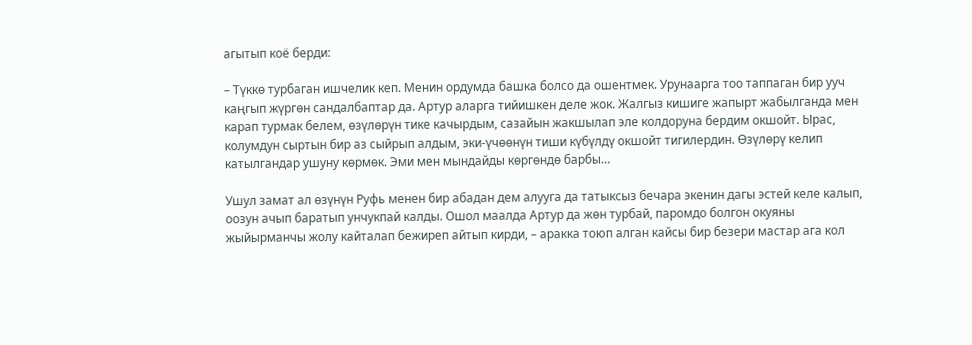агытып коё берди:

– Түккө турбаган ишчелик кеп. Менин ордумда башка болсо да ошентмек. Урунаарга тоо таппаган бир ууч каңгып жүргөн сандалбаптар да. Артур аларга тийишкен деле жок. Жалгыз кишиге жапырт жабылганда мен карап турмак белем, өзүлөрүн тике качырдым, сазайын жакшылап эле колдоруна бердим окшойт. Ырас, колумдун сыртын бир аз сыйрып алдым, эки-үчөөнүн тиши күбүлдү окшойт тигилердин. Өзүлөрү келип катылгандар ушуну көрмөк. Эми мен мындайды көргөндө барбы…

Ушул замат ал өзүнүн Руфь менен бир абадан дем алууга да татыксыз бечара экенин дагы эстей келе калып, оозун ачып баратып унчукпай калды. Ошол маалда Артур да жөн турбай, паромдо болгон окуяны жыйырманчы жолу кайталап бежиреп айтып кирди, – аракка тоюп алган кайсы бир безери мастар ага кол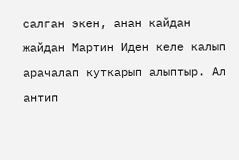салган экен, анан кайдан жайдан Мартин Иден келе калып арачалап куткарып алыптыр. Ал антип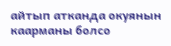айтып атканда окуянын каарманы болсо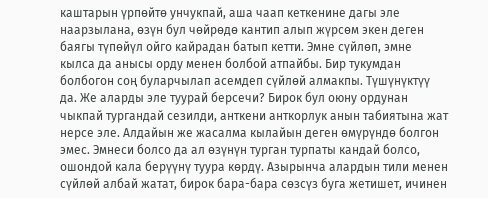каштарын үрпөйтө унчукпай, аша чаап кеткенине дагы эле наарзылана, өзүн бул чөйрөдө кантип алып жүрсөм экен деген баягы түпөйүл ойго кайрадан батып кетти. Эмне сүйлөп, эмне кылса да анысы орду менен болбой атпайбы. Бир тукумдан болбогон соң буларчылап асемдеп сүйлөй алмакпы. Түшүнүктүү да. Же аларды эле туурай берсечи? Бирок бул оюну ордунан чыкпай тургандай сезилди, анткени анткорлук анын табиятына жат нерсе эле. Алдайын же жасалма кылайын деген өмүрүндө болгон эмес. Эмнеси болсо да ал өзүнүн турган турпаты кандай болсо, ошондой кала берүүнү туура көрдү. Азырынча алардын тили менен сүйлөй албай жатат, бирок бара-бара сөзсүз буга жетишет, ичинен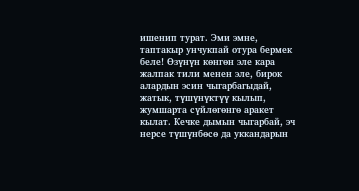ишенип турат. Эми эмне, таптакыр унчукпай отура бермек беле! Өзүнүн көнгөн эле кара жалпак тили менен эле, бирок алардын эсин чыгарбагыдай, жатык, түшүнүктүү кылып, жумшарта сүйлөгөнгө аракет кылат. Кечке дымын чыгарбай, эч нерсе түшүнбөсө да уккандарын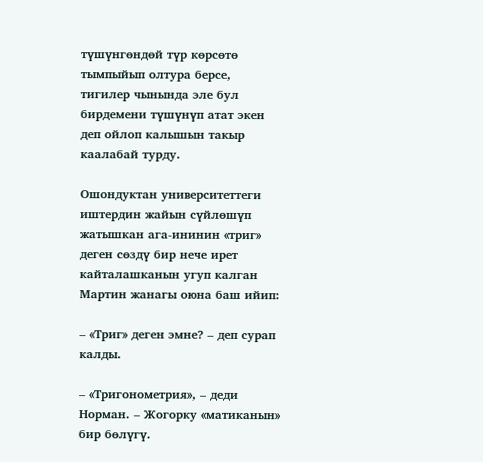түшүнгөндөй түр көрсөтө тымпыйып олтура берсе, тигилер чынында эле бул бирдемени түшүнүп атат экен деп ойлоп калышын такыр каалабай турду.

Ошондуктан университеттеги иштердин жайын сүйлөшүп жатышкан ага-ининин «триг» деген сөздү бир нече ирет кайталашканын угуп калган Мартин жанагы оюна баш ийип:

– «Триг» деген эмне? – деп сурап калды.

– «Тригонометрия», – деди Норман. – Жогорку «матиканын» бир бөлүгү.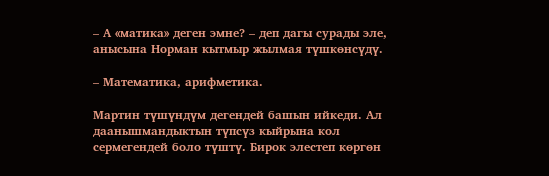– А «матика» деген эмне? – деп дагы сурады эле, анысына Норман кытмыр жылмая түшкөнсүдү.

– Математика, арифметика.

Мартин түшүндүм дегендей башын ийкеди. Ал даанышмандыктын түпсүз кыйрына кол сермегендей боло түштү. Бирок элестеп көргөн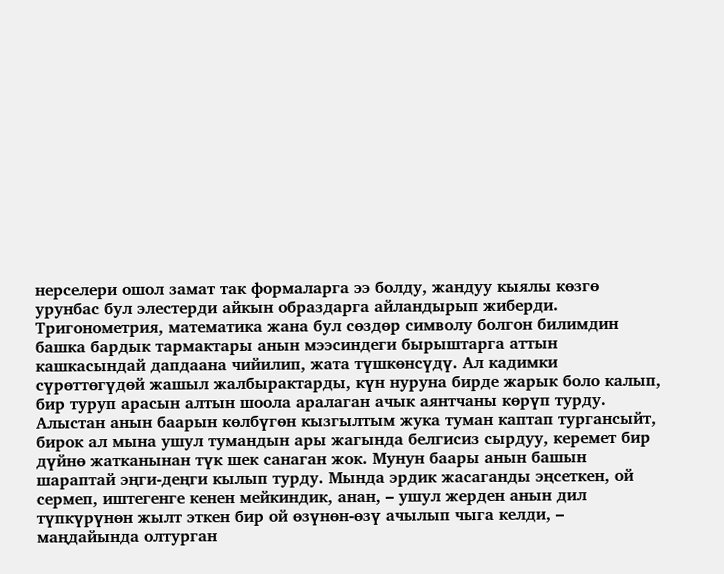нерселери ошол замат так формаларга ээ болду, жандуу кыялы көзгө урунбас бул элестерди айкын образдарга айландырып жиберди. Тригонометрия, математика жана бул сөздөр символу болгон билимдин башка бардык тармактары анын мээсиндеги бырыштарга аттын кашкасындай дапдаана чийилип, жата түшкөнсүдү. Ал кадимки сүрөттөгүдөй жашыл жалбырактарды, күн нуруна бирде жарык боло калып, бир туруп арасын алтын шоола аралаган ачык аянтчаны көрүп турду. Алыстан анын баарын көлбүгөн кызгылтым жука туман каптап тургансыйт, бирок ал мына ушул тумандын ары жагында белгисиз сырдуу, керемет бир дүйнө жатканынан түк шек санаган жок. Мунун баары анын башын шараптай эңги-деңги кылып турду. Мында эрдик жасаганды эңсеткен, ой сермеп, иштегенге кенен мейкиндик, анан, – ушул жерден анын дил түпкүрүнөн жылт эткен бир ой өзүнөн-өзү ачылып чыга келди, – маңдайында олтурган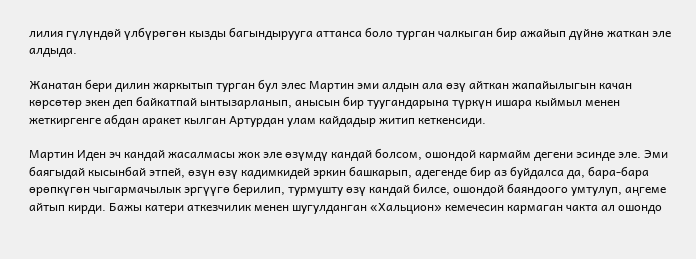лилия гүлүндөй үлбүрөгөн кызды багындырууга аттанса боло турган чалкыган бир ажайып дүйнө жаткан эле алдыда.

Жанатан бери дилин жаркытып турган бул элес Мартин эми алдын ала өзү айткан жапайылыгын качан көрсөтөр экен деп байкатпай ынтызарланып, анысын бир туугандарына түркүн ишара кыймыл менен жеткиргенге абдан аракет кылган Артурдан улам кайдадыр житип кеткенсиди.

Мартин Иден эч кандай жасалмасы жок эле өзүмдү кандай болсом, ошондой кармайм дегени эсинде эле. Эми баягыдай кысынбай этпей, өзүн өзү кадимкидей эркин башкарып, адегенде бир аз буйдалса да, бара-бара өрөпкүгөн чыгармачылык эргүүгө берилип, турмушту өзү кандай билсе, ошондой баяндоого умтулуп, аңгеме айтып кирди. Бажы катери аткезчилик менен шугулданган «Хальцион» кемечесин кармаган чакта ал ошондо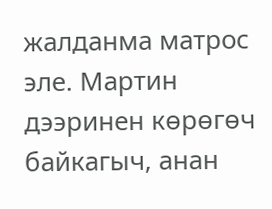жалданма матрос эле. Мартин дээринен көрөгөч байкагыч, анан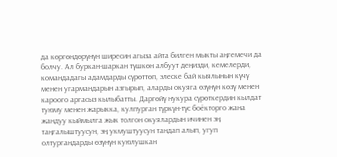да көргөндөрүнүн ширесин агыза айта билген мыкты аңгемечи да болчу. Ал буркан-шаркан түшкөн албуут деңизди, кемелерди, командадагы адамдарды сүрөттөп, элеске бай кыялынын күчү менен угармандарын азгырып, аларды окуяга өзүнүн көзү менен кароого аргасыз кылыбатты. Даргөйү нукура сүрөткердин кылдат туюму менен жарыкка, кулпурган түркүн-түс боёкторго жана жандуу кыймылга жык толгон окуялардын ичинен эң таңгалыштуусун, эң укмуштуусун тандап алып, угуп олтургандарды өзүнүн куюлушкан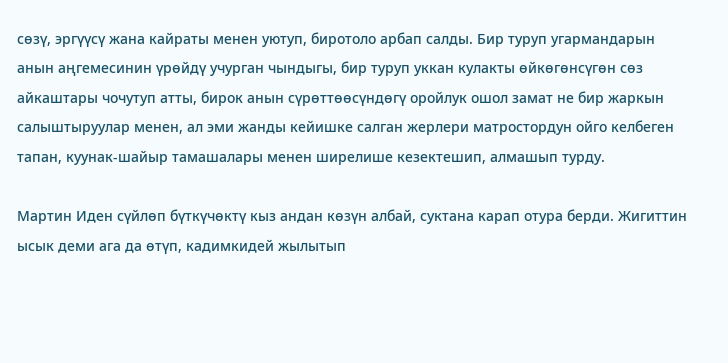сөзү, эргүүсү жана кайраты менен уютуп, биротоло арбап салды. Бир туруп угармандарын анын аңгемесинин үрөйдү учурган чындыгы, бир туруп уккан кулакты өйкөгөнсүгөн сөз айкаштары чочутуп атты, бирок анын сүрөттөөсүндөгү оройлук ошол замат не бир жаркын салыштыруулар менен, ал эми жанды кейишке салган жерлери матростордун ойго келбеген тапан, куунак-шайыр тамашалары менен ширелише кезектешип, алмашып турду.

Мартин Иден сүйлөп бүткүчөктү кыз андан көзүн албай, суктана карап отура берди. Жигиттин ысык деми ага да өтүп, кадимкидей жылытып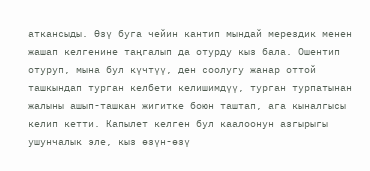аткансыды. Өзү буга чейин кантип мындай мерездик менен жашап келгенине таңгалып да отурду кыз бала. Ошентип отуруп, мына бул күчтүү, ден соолугу жанар оттой ташкындап турган келбети келишимдүү, турган турпатынан жалыны ашып-ташкан жигитке боюн таштап, ага кыналгысы келип кетти. Капылет келген бул каалоонун азгырыгы ушунчалык эле, кыз өзүн-өзү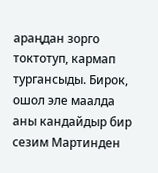араңдан зорго токтотуп, кармап тургансыды. Бирок, ошол эле маалда аны кандайдыр бир сезим Мартинден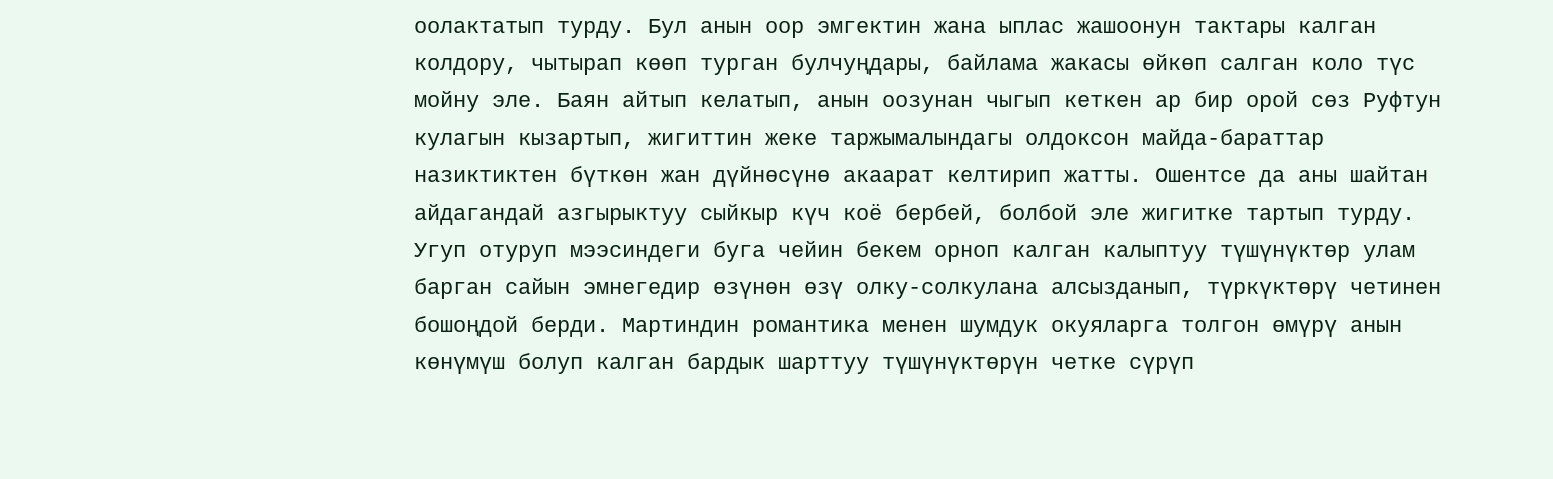оолактатып турду. Бул анын оор эмгектин жана ыплас жашоонун тактары калган колдору, чытырап көөп турган булчуңдары, байлама жакасы өйкөп салган коло түс мойну эле. Баян айтып келатып, анын оозунан чыгып кеткен ар бир орой сөз Руфтун кулагын кызартып, жигиттин жеке таржымалындагы олдоксон майда-бараттар назиктиктен бүткөн жан дүйнөсүнө акаарат келтирип жатты. Ошентсе да аны шайтан айдагандай азгырыктуу сыйкыр күч коё бербей, болбой эле жигитке тартып турду. Угуп отуруп мээсиндеги буга чейин бекем орноп калган калыптуу түшүнүктөр улам барган сайын эмнегедир өзүнөн өзү олку-солкулана алсызданып, түркүктөрү четинен бошоңдой берди. Мартиндин романтика менен шумдук окуяларга толгон өмүрү анын көнүмүш болуп калган бардык шарттуу түшүнүктөрүн четке сүрүп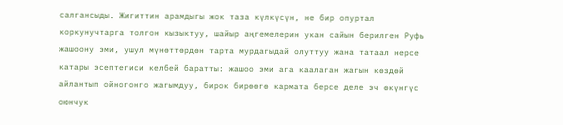салгансыды. Жигиттин арамдыгы жок таза күлкүсүн, не бир опуртал коркунучтарга толгон кызыктуу, шайыр аңгемелерин укан сайын берилген Руфь жашоону эми, ушул мүнөттөрдөн тарта мурдагыдай олуттуу жана татаал нерсе катары эсептегиси келбей баратты: жашоо эми ага каалаган жагын көздөй айлантып ойногонго жагымдуу, бирок бирөөгө кармата берсе деле эч өкүнгүс оюнчук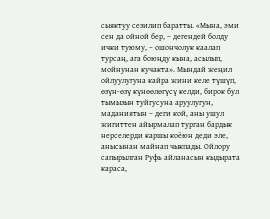сыяктуу сезилип баратты. «Мына, эми сен да ойной бер, – дегендей болду ички туюму, – ошончолук каалап турсаң, ага боюңду кына, асылып, мойнунан кучакта». Мындай жеңил ойлуулугуна кайра жини келе түшүп, өзүн-өзү күнөөлөгүсү келди, бирок бул тымызын туйгусуна аруулугун, маданиятын – деги кой, аны ушул жигиттен айырмалап турган бардык нерселерди каршы коёюн деди эле, анысынан майнап чыкпады. Ойлору сапырылган Руфь айланасын кыдырата караса,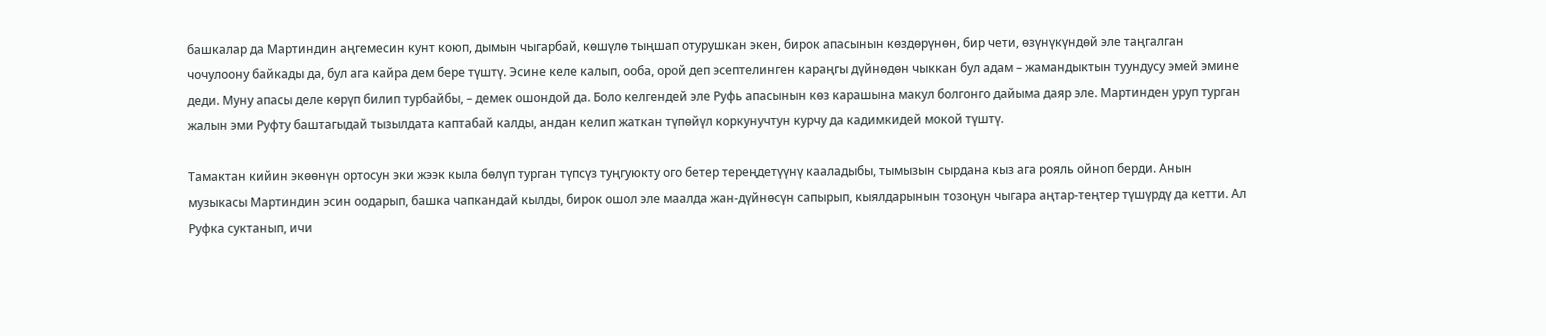башкалар да Мартиндин аңгемесин кунт коюп, дымын чыгарбай, көшүлө тыңшап отурушкан экен, бирок апасынын көздөрүнөн, бир чети, өзүнүкүндөй эле таңгалган чочулоону байкады да, бул ага кайра дем бере түштү. Эсине келе калып, ооба, орой деп эсептелинген караңгы дүйнөдөн чыккан бул адам – жамандыктын туундусу эмей эмине деди. Муну апасы деле көрүп билип турбайбы, – демек ошондой да. Боло келгендей эле Руфь апасынын көз карашына макул болгонго дайыма даяр эле. Мартинден уруп турган жалын эми Руфту баштагыдай тызылдата каптабай калды, андан келип жаткан түпөйүл коркунучтун курчу да кадимкидей мокой түштү.

Тамактан кийин экөөнүн ортосун эки жээк кыла бөлүп турган түпсүз туңгуюкту ого бетер тереңдетүүнү кааладыбы, тымызын сырдана кыз ага рояль ойноп берди. Анын музыкасы Мартиндин эсин оодарып, башка чапкандай кылды, бирок ошол эле маалда жан-дүйнөсүн сапырып, кыялдарынын тозоңун чыгара аңтар-теңтер түшүрдү да кетти. Ал Руфка суктанып, ичи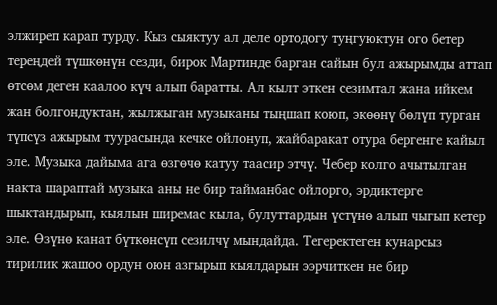элжиреп карап турду. Кыз сыяктуу ал деле ортодогу туңгуюктун ого бетер тереңдей түшкөнүн сезди, бирок Мартинде барган сайын бул ажырымды аттап өтсөм деген каалоо күч алып баратты. Ал кылт эткен сезимтал жана ийкем жан болгондуктан, жылжыган музыканы тыңшап коюп, экөөнү бөлүп турган түпсүз ажырым туурасында кечке ойлонуп, жайбаракат отура бергенге кайыл эле. Музыка дайыма ага өзгөчө катуу таасир этчү. Чебер колго ачытылган накта шараптай музыка аны не бир тайманбас ойлорго, эрдиктерге шыктандырып, кыялын ширемас кыла, булуттардын үстүнө алып чыгып кетер эле. Өзүнө канат бүткөнсүп сезилчү мындайда. Тегеректеген кунарсыз тирилик жашоо ордун оюн азгырып кыялдарын ээрчиткен не бир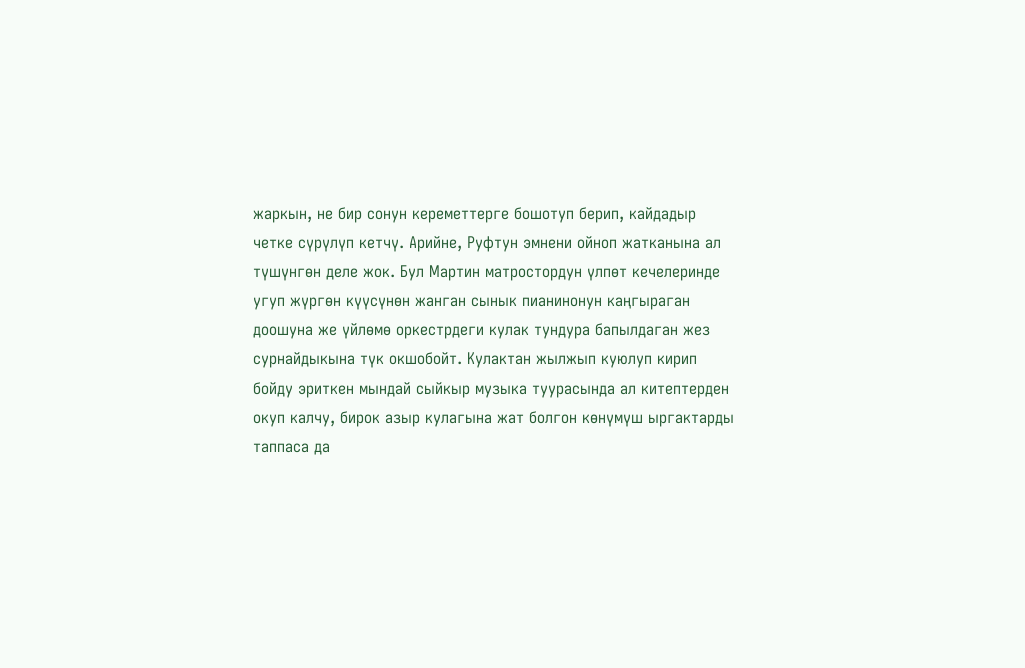жаркын, не бир сонун кереметтерге бошотуп берип, кайдадыр четке сүрүлүп кетчү. Арийне, Руфтун эмнени ойноп жатканына ал түшүнгөн деле жок. Бул Мартин матростордун үлпөт кечелеринде угуп жүргөн күүсүнөн жанган сынык пианинонун каңгыраган доошуна же үйлөмө оркестрдеги кулак тундура бапылдаган жез сурнайдыкына түк окшобойт. Кулактан жылжып куюлуп кирип бойду эриткен мындай сыйкыр музыка туурасында ал китептерден окуп калчу, бирок азыр кулагына жат болгон көнүмүш ыргактарды таппаса да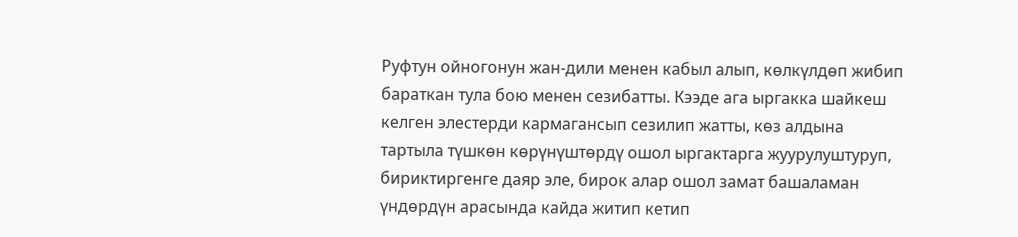Руфтун ойногонун жан-дили менен кабыл алып, көлкүлдөп жибип бараткан тула бою менен сезибатты. Кээде ага ыргакка шайкеш келген элестерди кармагансып сезилип жатты, көз алдына тартыла түшкөн көрүнүштөрдү ошол ыргактарга жуурулуштуруп, бириктиргенге даяр эле, бирок алар ошол замат башаламан үндөрдүн арасында кайда житип кетип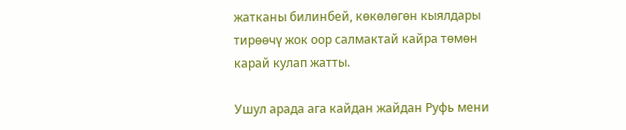жатканы билинбей, көкөлөгөн кыялдары тирөөчү жок оор салмактай кайра төмөн карай кулап жатты.

Ушул арада ага кайдан жайдан Руфь мени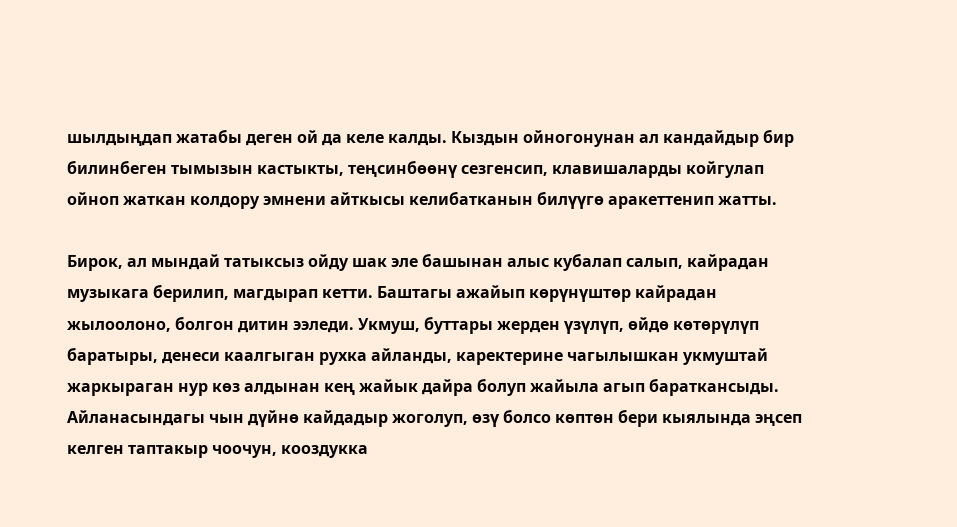шылдыңдап жатабы деген ой да келе калды. Кыздын ойногонунан ал кандайдыр бир билинбеген тымызын кастыкты, теңсинбөөнү сезгенсип, клавишаларды койгулап ойноп жаткан колдору эмнени айткысы келибатканын билүүгө аракеттенип жатты.

Бирок, ал мындай татыксыз ойду шак эле башынан алыс кубалап салып, кайрадан музыкага берилип, магдырап кетти. Баштагы ажайып көрүнүштөр кайрадан жылоолоно, болгон дитин ээледи. Укмуш, буттары жерден үзүлүп, өйдө көтөрүлүп баратыры, денеси каалгыган рухка айланды, каректерине чагылышкан укмуштай жаркыраган нур көз алдынан кең жайык дайра болуп жайыла агып бараткансыды. Айланасындагы чын дүйнө кайдадыр жоголуп, өзү болсо көптөн бери кыялында эңсеп келген таптакыр чоочун, кооздукка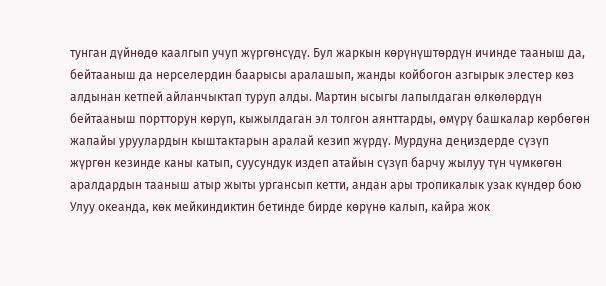тунган дүйнөдө каалгып учуп жүргөнсүдү. Бул жаркын көрүнүштөрдүн ичинде тааныш да, бейтааныш да нерселердин баарысы аралашып, жанды койбогон азгырык элестер көз алдынан кетпей айланчыктап туруп алды. Мартин ысыгы лапылдаган өлкөлөрдүн бейтааныш портторун көрүп, кыжылдаган эл толгон аянттарды, өмүрү башкалар көрбөгөн жапайы уруулардын кыштактарын аралай кезип жүрдү. Мурдуна деңиздерде сүзүп жүргөн кезинде каны катып, суусундук издеп атайын сүзүп барчу жылуу түн чүмкөгөн аралдардын тааныш атыр жыты ургансып кетти, андан ары тропикалык узак күндөр бою Улуу океанда, көк мейкиндиктин бетинде бирде көрүнө калып, кайра жок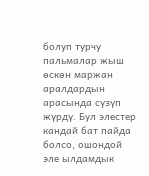болуп турчу пальмалар жыш өскөн маржан аралдардын арасында сүзүп жүрдү. Бул элестер кандай бат пайда болсо, ошондой эле ылдамдык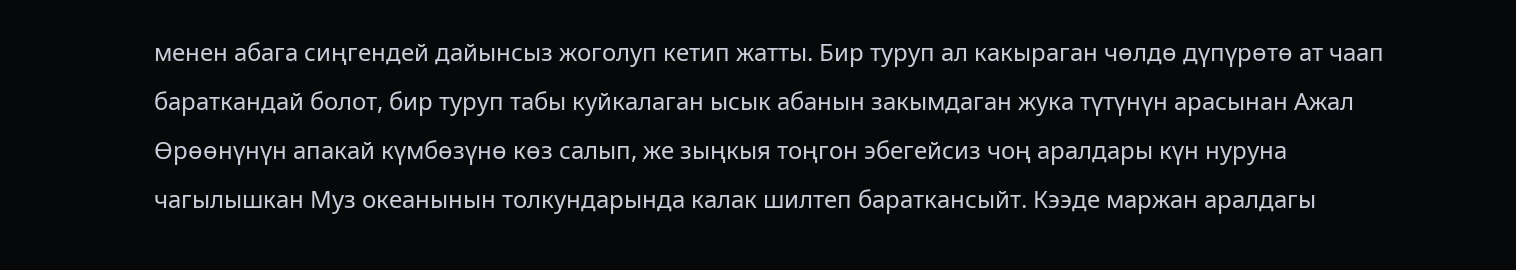менен абага сиңгендей дайынсыз жоголуп кетип жатты. Бир туруп ал какыраган чөлдө дүпүрөтө ат чаап бараткандай болот, бир туруп табы куйкалаган ысык абанын закымдаган жука түтүнүн арасынан Ажал Өрөөнүнүн апакай күмбөзүнө көз салып, же зыңкыя тоңгон эбегейсиз чоң аралдары күн нуруна чагылышкан Муз океанынын толкундарында калак шилтеп бараткансыйт. Кээде маржан аралдагы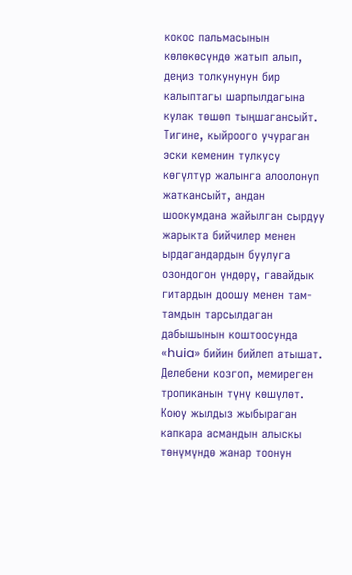кокос пальмасынын көлөкөсүндө жатып алып, деңиз толкунунун бир калыптагы шарпылдагына кулак төшөп тыңшагансыйт. Тигине, кыйроого учураган эски кеменин тулкусу көгүлтүр жалынга алоолонуп жаткансыйт, андан шоокумдана жайылган сырдуу жарыкта бийчилер менен ырдагандардын буулуга озондогон үндөрү, гавайдык гитардын доошу менен там-тамдын тарсылдаган дабышынын коштоосунда «huia» бийин бийлеп атышат. Делебени козгоп, мемиреген тропиканын түнү көшүлөт. Коюу жылдыз жыбыраган капкара асмандын алыскы төнүмүндө жанар тоонун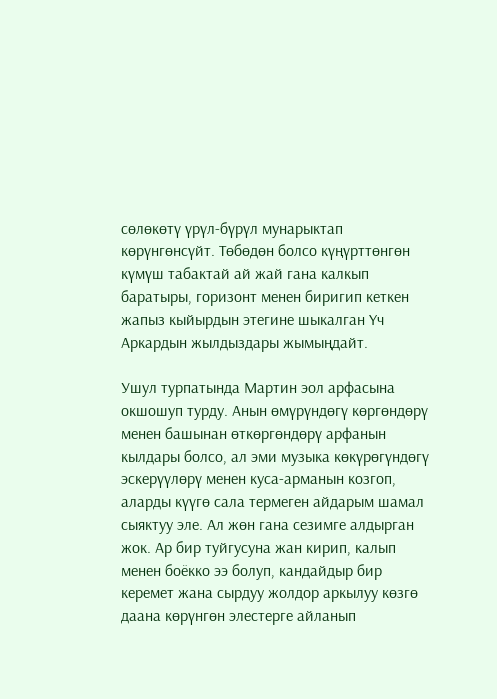сөлөкөтү үрүл-бүрүл мунарыктап көрүнгөнсүйт. Төбөдөн болсо күңүрттөнгөн күмүш табактай ай жай гана калкып баратыры, горизонт менен биригип кеткен жапыз кыйырдын этегине шыкалган Үч Аркардын жылдыздары жымыңдайт.

Ушул турпатында Мартин эол арфасына окшошуп турду. Анын өмүрүндөгү көргөндөрү менен башынан өткөргөндөрү арфанын кылдары болсо, ал эми музыка көкүрөгүндөгү эскерүүлөрү менен куса-арманын козгоп, аларды күүгө сала термеген айдарым шамал сыяктуу эле. Ал жөн гана сезимге алдырган жок. Ар бир туйгусуна жан кирип, калып менен боёкко ээ болуп, кандайдыр бир керемет жана сырдуу жолдор аркылуу көзгө даана көрүнгөн элестерге айланып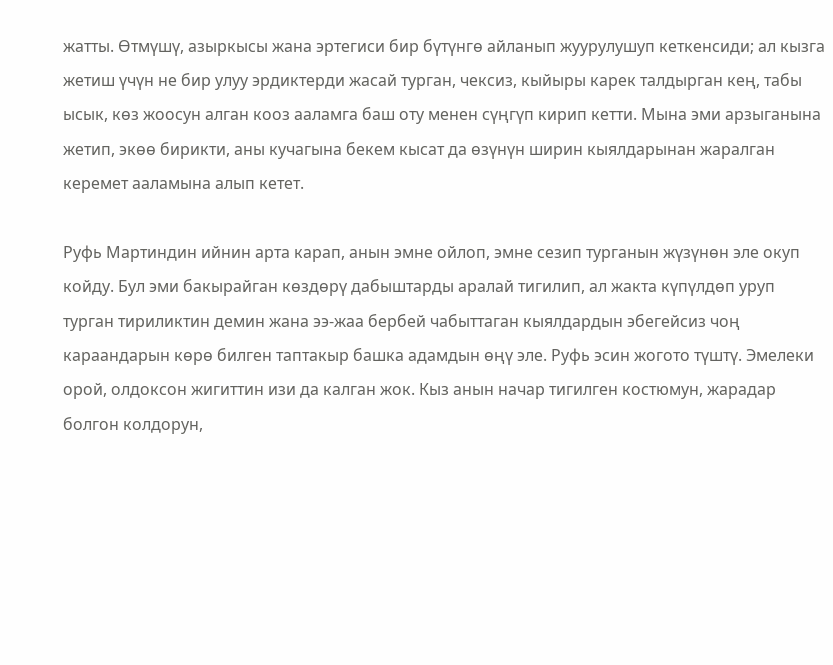жатты. Өтмүшү, азыркысы жана эртегиси бир бүтүнгө айланып жуурулушуп кеткенсиди; ал кызга жетиш үчүн не бир улуу эрдиктерди жасай турган, чексиз, кыйыры карек талдырган кең, табы ысык, көз жоосун алган кооз ааламга баш оту менен сүңгүп кирип кетти. Мына эми арзыганына жетип, экөө бирикти, аны кучагына бекем кысат да өзүнүн ширин кыялдарынан жаралган керемет ааламына алып кетет.

Руфь Мартиндин ийнин арта карап, анын эмне ойлоп, эмне сезип турганын жүзүнөн эле окуп койду. Бул эми бакырайган көздөрү дабыштарды аралай тигилип, ал жакта күпүлдөп уруп турган тириликтин демин жана ээ-жаа бербей чабыттаган кыялдардын эбегейсиз чоң караандарын көрө билген таптакыр башка адамдын өңү эле. Руфь эсин жогото түштү. Эмелеки орой, олдоксон жигиттин изи да калган жок. Кыз анын начар тигилген костюмун, жарадар болгон колдорун,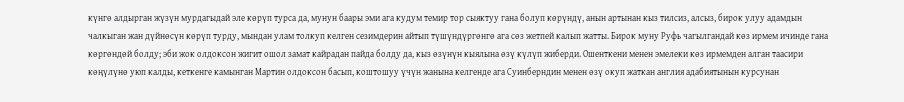күнгө алдырган жүзүн мурдагыдай эле көрүп турса да, мунун баары эми ага кудум темир тор сыяктуу гана болуп көрүндү, анын артынан кыз тилсиз, алсыз, бирок улуу адамдын чалкыган жан дүйнөсүн көрүп турду, мындан улам толкуп келген сезимдерин айтып түшүндүргөнгө ага сөз жетпей калып жатты. Бирок муну Руфь чагылгандай көз ирмем ичинде гана көргөндөй болду; эби жок олдоксон жигит ошол замат кайрадан пайда болду да, кыз өзүнүн кыялына өзү күлүп жиберди. Ошенткени менен эмелеки көз ирмемден алган таасири көңүлүнө уюп калды, кеткенге камынган Мартин олдоксон басып, коштошуу үчүн жанына келгенде ага Суинберндин менен өзү окуп жаткан англия адабиятынын курсунан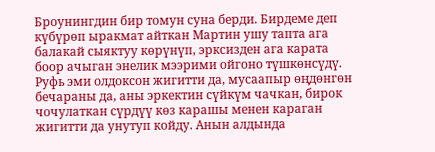Броунингдин бир томун суна берди. Бирдеме деп күбүрөп ыракмат айткан Мартин ушу тапта ага балакай сыяктуу көрүнүп, эрксизден ага карата боор ачыган энелик мээрими ойгоно түшкөнсүдү. Руфь эми олдоксон жигитти да, мусаапыр өңдөнгөн бечараны да, аны эркектин сүйкүм чачкан, бирок чочулаткан сүрдүү көз карашы менен караган жигитти да унутуп койду. Анын алдында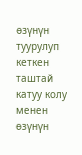өзүнүн туурулуп кеткен таштай катуу колу менен өзүнүн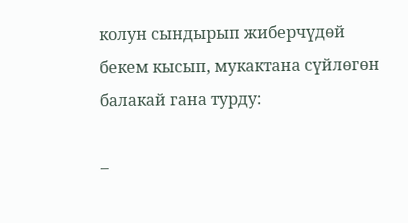колун сындырып жиберчүдөй бекем кысып, мукактана сүйлөгөн балакай гана турду:

–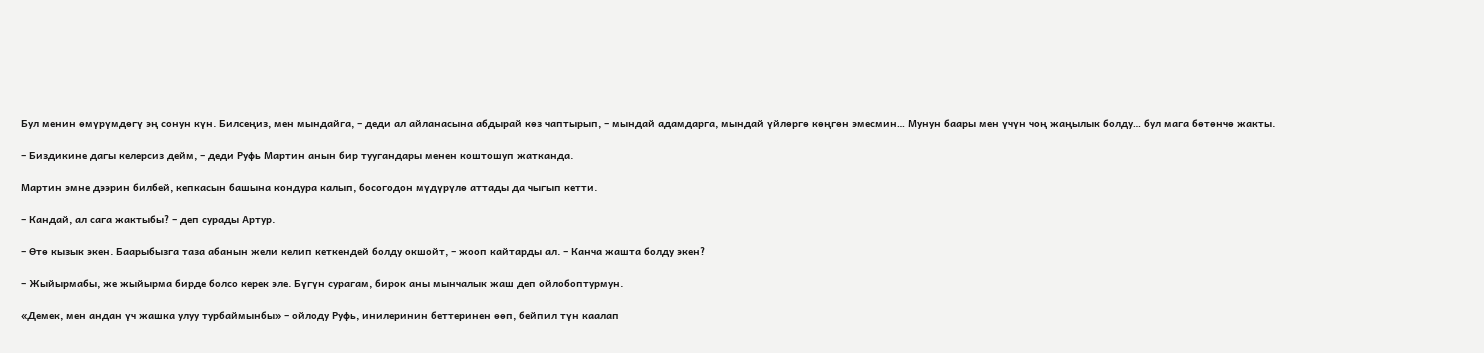Бул менин өмүрүмдөгү эң сонун күн. Билсеңиз, мен мындайга, – деди ал айланасына абдырай көз чаптырып, – мындай адамдарга, мындай үйлөргө көңгөн эмесмин… Мунун баары мен үчүн чоң жаңылык болду… бул мага бөтөнчө жакты.

– Биздикине дагы келерсиз дейм, – деди Руфь Мартин анын бир туугандары менен коштошуп жатканда.

Мартин эмне дээрин билбей, кепкасын башына кондура калып, босогодон мүдүрүлө аттады да чыгып кетти.

– Кандай, ал сага жактыбы? – деп сурады Артур.

– Өтө кызык экен. Баарыбызга таза абанын жели келип кеткендей болду окшойт, – жооп кайтарды ал. – Канча жашта болду экен?

– Жыйырмабы, же жыйырма бирде болсо керек эле. Бүгүн сурагам, бирок аны мынчалык жаш деп ойлобоптурмун.

«Демек, мен андан үч жашка улуу турбаймынбы» – ойлоду Руфь, инилеринин беттеринен өөп, бейпил түн каалап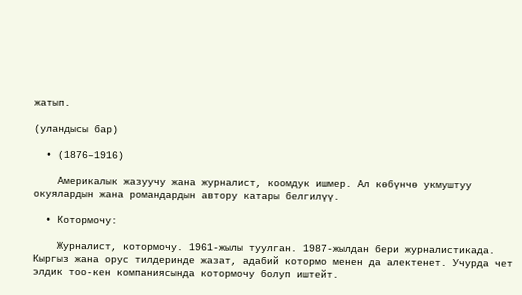жатып.

(уландысы бар)

  • (1876–1916)

    Америкалык жазуучу жана журналист, коомдук ишмер. Ал көбүнчө укмуштуу окуялардын жана романдардын автору катары белгилүү.

  • Котормочу:

    Журналист, котормочу. 1961-жылы туулган. 1987-жылдан бери журналистикада. Кыргыз жана орус тилдеринде жазат, адабий котормо менен да алектенет. Учурда чет элдик тоо-кен компаниясында котормочу болуп иштейт.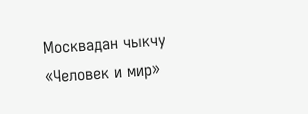Москвадан чыкчу «Человек и мир»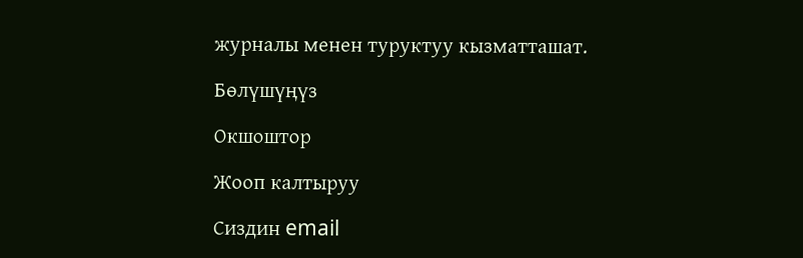журналы менен туруктуу кызматташат.

Бөлүшүңүз

Окшоштор

Жооп калтыруу

Сиздин email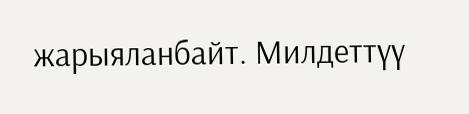жарыяланбайт. Милдеттүү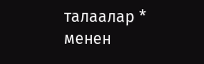талаалар * менен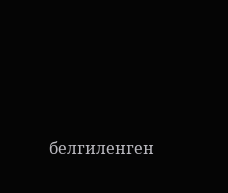белгиленген